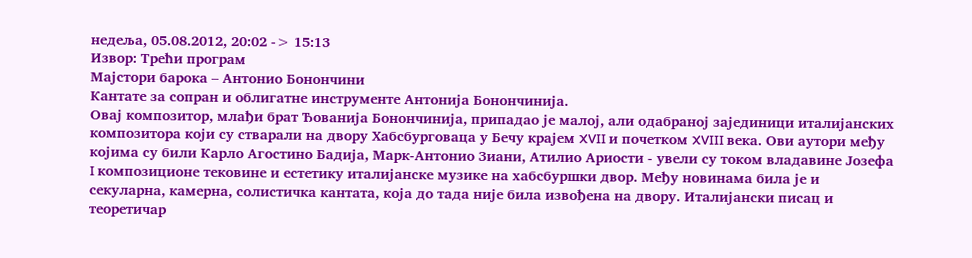недеља, 05.08.2012, 20:02 -> 15:13
Извор: Трећи програм
Мајстори барока – Антонио Бонончини
Кантате за сопран и облигатне инструменте Антонија Бонончинија.
Овај композитор, млађи брат Ђованија Бонончинија, припадао је малој, али одабраној зајединици италијанских композитора који су стварали на двору Хабсбурговаца у Бечу крајем XVII и почетком XVIII века. Ови аутори међу којима су били Карло Агостино Бадија, Марк-Антонио Зиани, Атилио Ариости - увели су током владавине Јозефа I композиционе тековине и естетику италијанске музике на хабсбуршки двор. Међу новинама била је и секуларна, камерна, солистичка кантата, која до тада није била извођена на двору. Италијански писац и теоретичар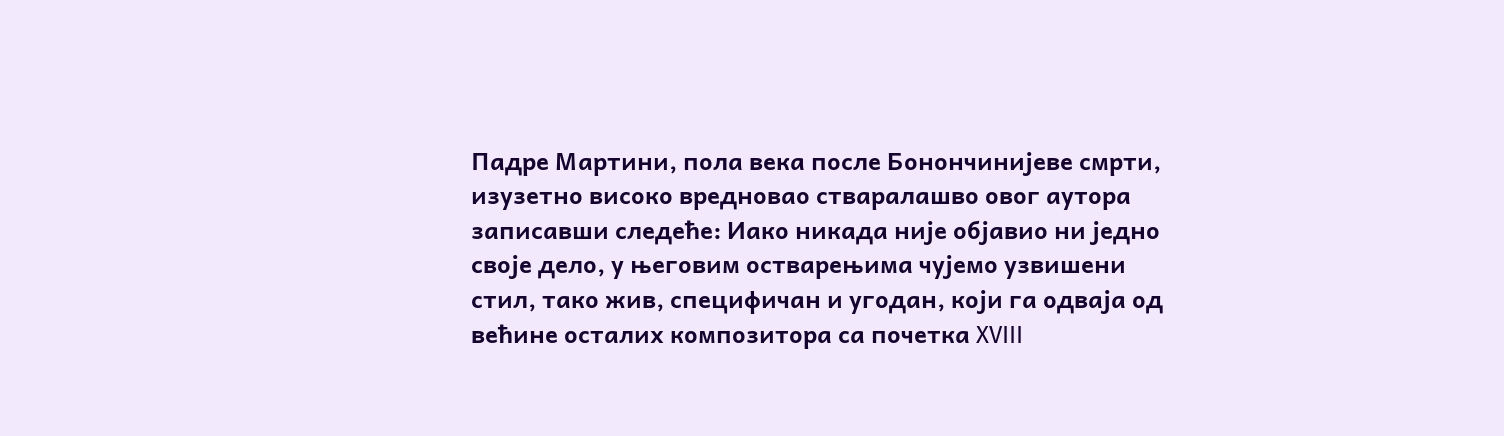Падре Мартини, пола века после Бонончинијеве смрти, изузетно високо вредновао стваралашво овог аутора записавши следеће: Иако никада није објавио ни једно своје дело, у његовим остварењима чујемо узвишени стил, тако жив, специфичан и угодан, који га одваја од већине осталих композитора са почетка XVIII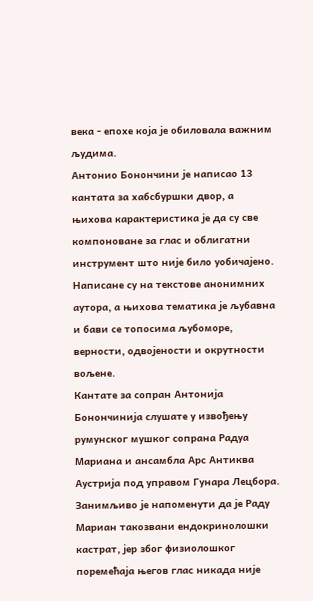века - епохе која је обиловала важним људима.
Антонио Бонончини је написао 13 кантата за хабсбуршки двор, а њихова карактеристика је да су све компоноване за глас и облигатни инструмент што није било уобичајено. Написане су на текстове анонимних аутора, а њихова тематика је љубавна и бави се топосима љубоморе, верности, одвојености и окрутности вољене.
Кантате за сопран Антонија Бонончинија слушате у извођењу румунског мушког сопрана Радуа Мариана и ансамбла Арс Антиква Аустрија под управом Гунара Лецбора. Занимљиво је напоменути да је Раду Мариан такозвани ендокринолошки кастрат, јер због физиолошког поремећаја његов глас никада није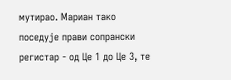мутирао. Мариан тако поседује прави сопрански регистар - од Цe 1 до Цe 3, те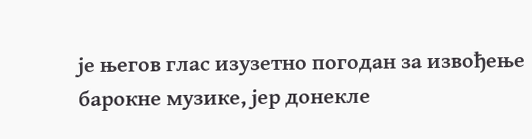је његов глас изузетно погодан за извођење барокне музике, јер донекле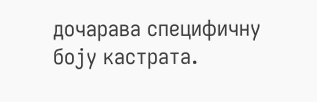дочарава специфичну боју кастрата.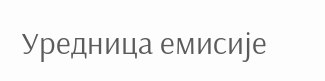Уредница емисије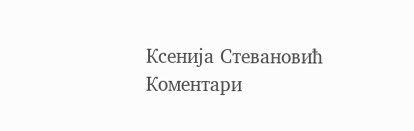Ксенија Стевановић
Коментари